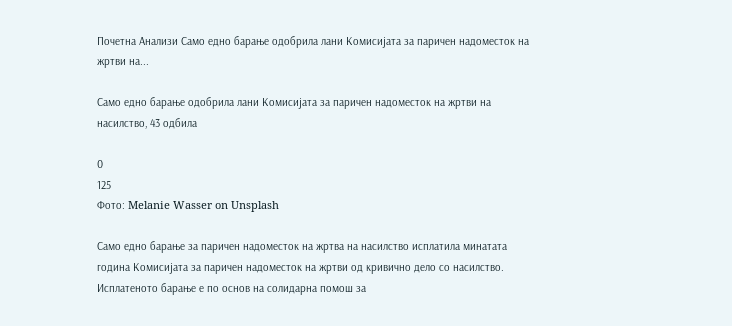Почетна Анализи Само едно барање одобрила лани Комисијата за паричен надоместок на жртви на...

Само едно барање одобрила лани Комисијата за паричен надоместок на жртви на насилство, 43 одбила

0
125
Фото: Melanie Wasser on Unsplash

Само едно барање за паричен надоместок на жртва на насилство исплатила минатата година Комисијата за паричен надоместок на жртви од кривично дело со насилство. Исплатеното барање е по основ на солидарна помош за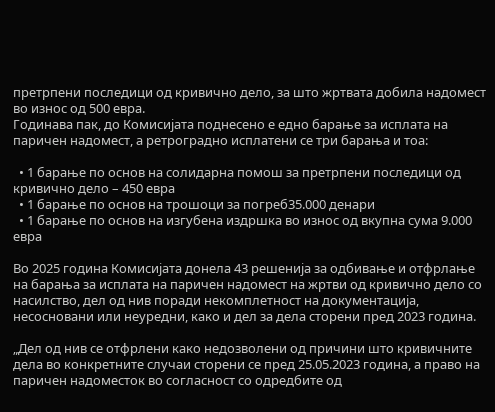претрпени последици од кривично дело, за што жртвата добила надомест во износ од 500 евра.
Годинава пак, до Комисијата поднесено е едно барање за исплата на паричен надомест, а ретроградно исплатени се три барања и тоа:

  • 1 барање по основ на солидарна помош за претрпени последици од кривично дело – 450 евра
  • 1 барање по основ на трошоци за погреб35.000 денари
  • 1 барање по основ на изгубена издршка во износ од вкупна сума 9.000 евра

Во 2025 година Комисијата донела 43 решенија за одбивање и отфрлање на барања за исплата на паричен надомест на жртви од кривично дело со насилство, дел од нив поради некомплетност на документација, несосновани или неуредни, како и дел за дела сторени пред 2023 година.

„Дел од нив се отфрлени како недозволени од причини што кривичните дела во конкретните случаи сторени се пред 25.05.2023 година, а право на паричен надоместок во согласност со одредбите од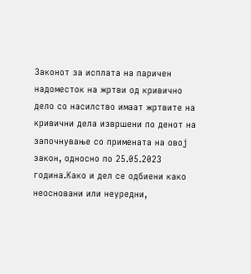Законот за исплата на паричен надоместок на жртви од кривично дело со насилство имаат жртвите на кривични дела извршени по денот на започнување со примената на овој закон, односно по 25.05.2023 година.Како и дел се одбиени како неосновани или неуредни,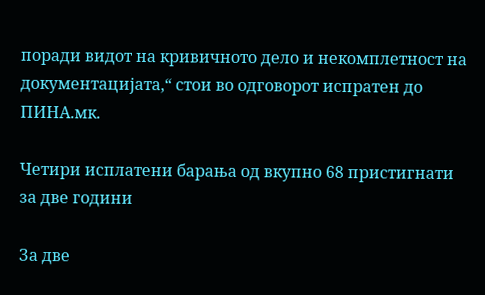поради видот на кривичното дело и некомплетност на документацијата,“ стои во одговорот испратен до ПИНА.мк.

Четири исплатени барања од вкупно 68 пристигнати за две години

За две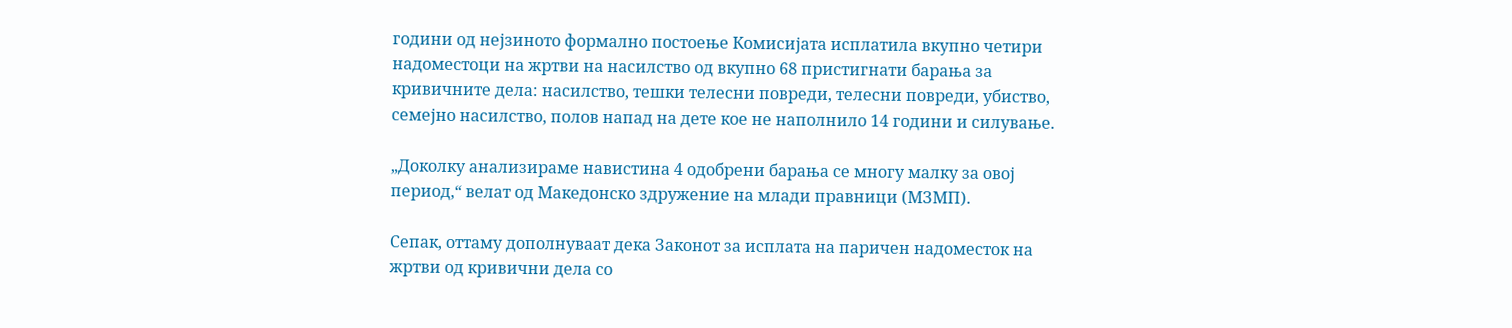години од нејзиното формално постоење Комисијата исплатила вкупно четири надоместоци на жртви на насилство од вкупно 68 пристигнати барања за кривичните дела: насилство, тешки телесни повреди, телесни повреди, убиство, семејно насилство, полов напад на дете кое не наполнило 14 години и силување.

„Доколку анализираме навистина 4 одобрени барања се многу малку за овој период,“ велат од Македонско здружение на млади правници (МЗМП).

Сепак, оттаму дополнуваат дека Законот за исплата на паричен надоместок на жртви од кривични дела со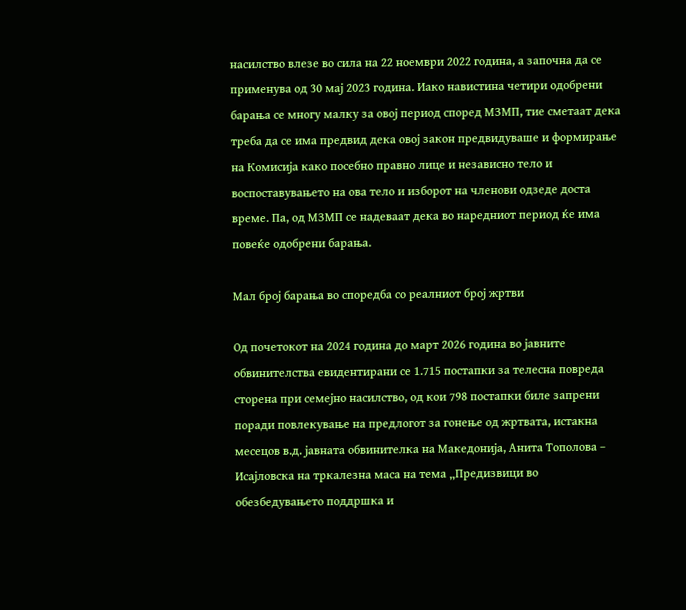насилство влезе во сила на 22 ноември 2022 година, а започна да се применува од 30 мај 2023 година. Иако навистина четири одобрени барања се многу малку за овој период според МЗМП, тие сметаат дека треба да се има предвид дека овој закон предвидуваше и формирање на Комисија како посебно правно лице и независно тело и воспоставувањето на ова тело и изборот на членови одзеде доста време. Па, од МЗМП се надеваат дека во наредниот период ќе има повеќе одобрени барања.

Мал број барања во споредба со реалниот број жртви

Од почетокот на 2024 година до март 2026 година во јавните обвинителства евидентирани се 1.715 постапки за телесна повреда сторена при семејно насилство, од кои 798 постапки биле запрени поради повлекување на предлогот за гонење од жртвата, истакна месецов в.д. јавната обвинителка на Македонија, Анита Тополова – Исајловска на тркалезна маса на тема „Предизвици во обезбедувањето поддршка и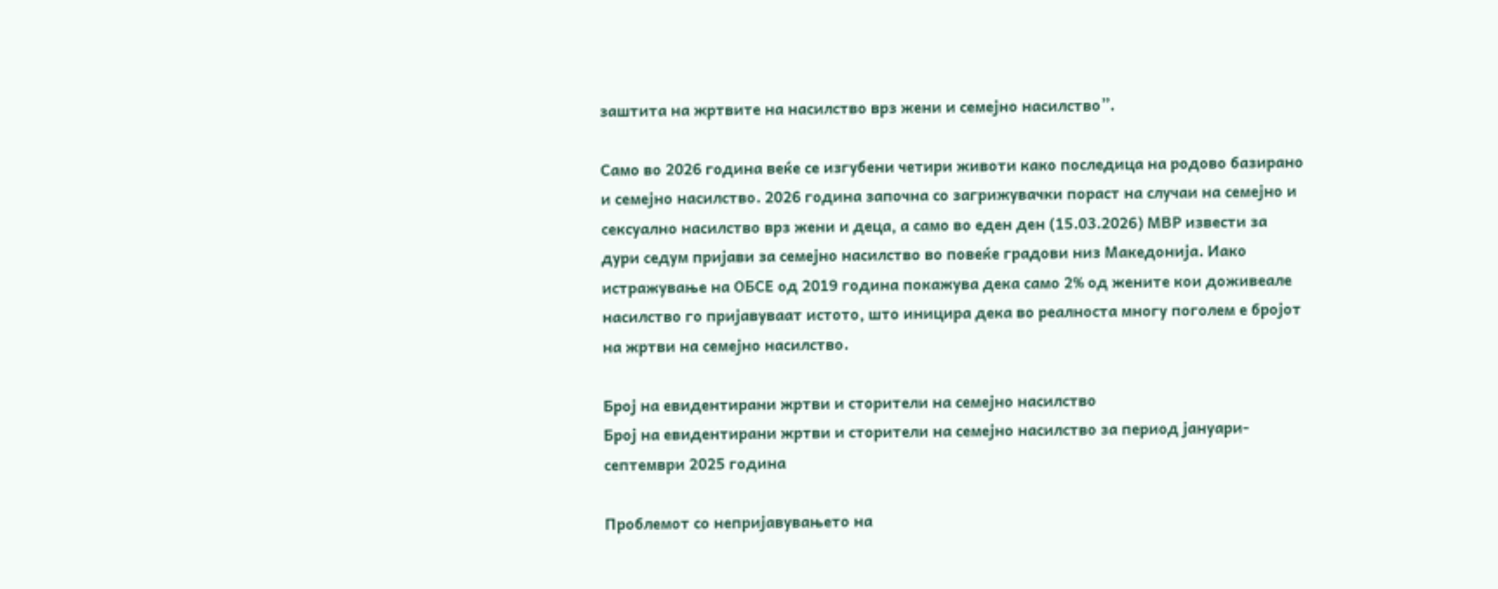заштита на жртвите на насилство врз жени и семејно насилство”.

Само во 2026 година веќе се изгубени четири животи како последица на родово базирано и семејно насилство. 2026 година започна со загрижувачки пораст на случаи на семејно и сексуално насилство врз жени и деца, а само во еден ден (15.03.2026) МВР извести за дури седум пријави за семејно насилство во повеќе градови низ Македонија. Иако истражување на ОБСЕ од 2019 година покажува дека само 2% од жените кои доживеале насилство го пријавуваат истото, што иницира дека во реалноста многу поголем е бројот на жртви на семејно насилство.

Број на евидентирани жртви и сторители на семејно насилство
Број на евидентирани жртви и сторители на семејно насилство за период јануари-септември 2025 година

Проблемот со непријавувањето на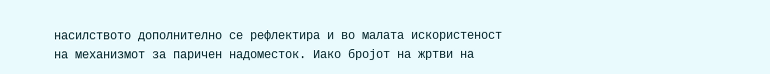насилството дополнително се рефлектира и во малата искористеност на механизмот за паричен надоместок. Иако бројот на жртви на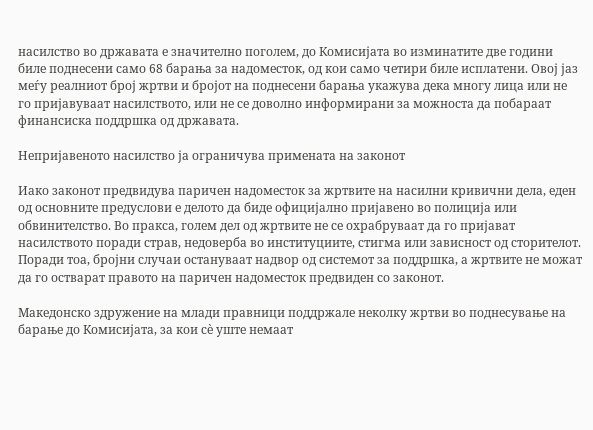насилство во државата е значително поголем, до Комисијата во изминатите две години биле поднесени само 68 барања за надоместок, од кои само четири биле исплатени. Овој јаз меѓу реалниот број жртви и бројот на поднесени барања укажува дека многу лица или не го пријавуваат насилството, или не се доволно информирани за можноста да побараат финансиска поддршка од државата.

Непријавеното насилство ја ограничува примената на законот

Иако законот предвидува паричен надоместок за жртвите на насилни кривични дела, еден од основните предуслови е делото да биде официјално пријавено во полиција или обвинителство. Во пракса, голем дел од жртвите не се охрабруваат да го пријават насилството поради страв, недоверба во институциите, стигма или зависност од сторителот. Поради тоа, бројни случаи остануваат надвор од системот за поддршка, а жртвите не можат да го остварат правото на паричен надоместок предвиден со законот.

Македонско здружение на млади правници поддржале неколку жртви во поднесување на барање до Комисијата, за кои сѐ уште немаат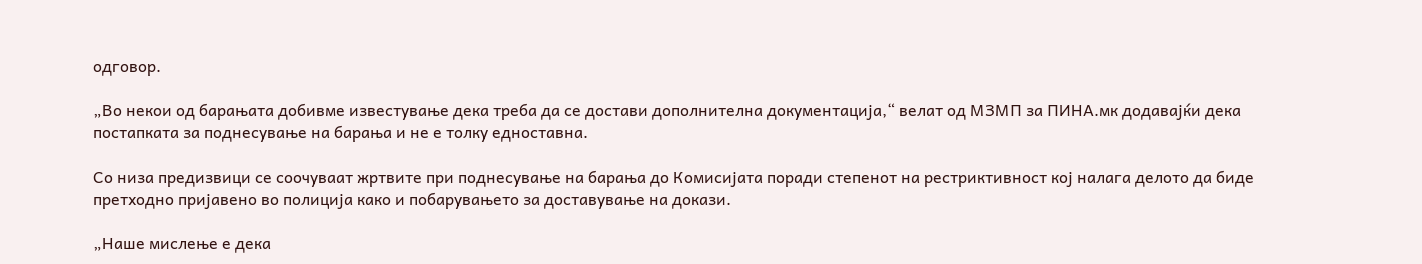одговор.

„Во некои од барањата добивме известување дека треба да се достави дополнителна документација,“ велат од МЗМП за ПИНА.мк додавајќи дека постапката за поднесување на барања и не е толку едноставна.

Со низа предизвици се соочуваат жртвите при поднесување на барања до Комисијата поради степенот на рестриктивност кој налага делото да биде претходно пријавено во полиција како и побарувањето за доставување на докази.

„Наше мислење е дека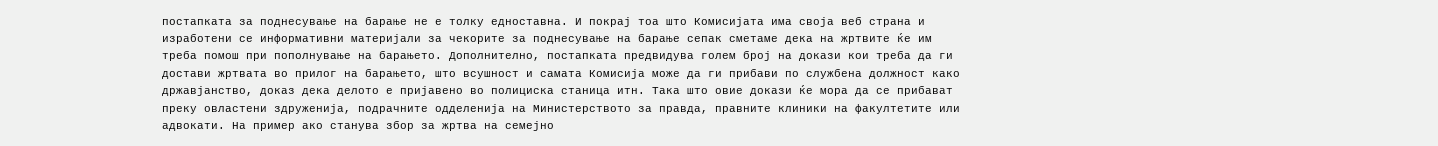постапката за поднесување на барање не е толку едноставна. И покрај тоа што Комисијата има своја веб страна и изработени се информативни материјали за чекорите за поднесување на барање сепак сметаме дека на жртвите ќе им треба помош при пополнување на барањето. Дополнително, постапката предвидува голем број на докази кои треба да ги достави жртвата во прилог на барањето, што всушност и самата Комисија може да ги прибави по службена должност како државјанство, доказ дека делото е пријавено во полициска станица итн. Така што овие докази ќе мора да се прибават преку овластени здруженија, подрачните одделенија на Министерството за правда, правните клиники на факултетите или адвокати. На пример ако станува збор за жртва на семејно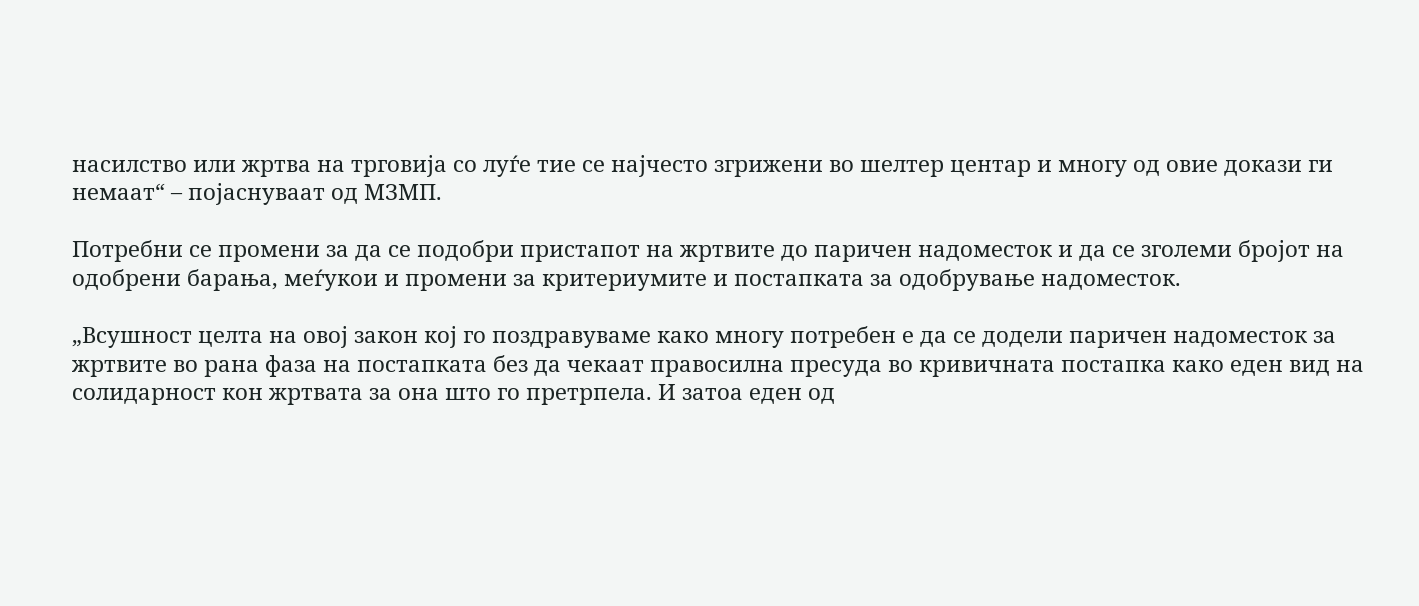насилство или жртва на трговија со луѓе тие се најчесто згрижени во шелтер центар и многу од овие докази ги немаат“ – појаснуваат од МЗМП.

Потребни се промени за да се подобри пристапот на жртвите до паричен надоместок и да се зголеми бројот на одобрени барања, меѓукои и промени за критериумите и постапката за одобрување надоместок.

„Всушност целта на овој закон кој го поздравуваме како многу потребен е да се додели паричен надоместок за жртвите во рана фаза на постапката без да чекаат правосилна пресуда во кривичната постапка како еден вид на солидарност кон жртвата за она што го претрпела. И затоа еден од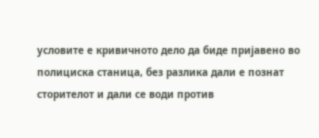условите е кривичното дело да биде пријавено во полициска станица, без разлика дали е познат сторителот и дали се води против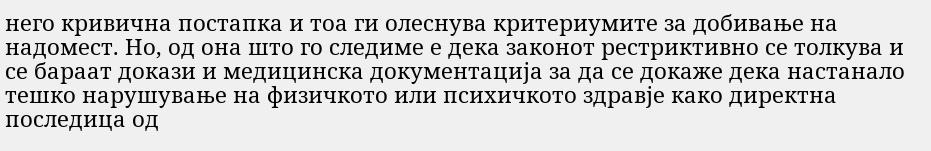него кривична постапка и тоа ги олеснува критериумите за добивање на надомест. Но, од она што го следиме е дека законот рестриктивно се толкува и се бараат докази и медицинска документација за да се докаже дека настанало тешко нарушување на физичкото или психичкото здравје како директна последица од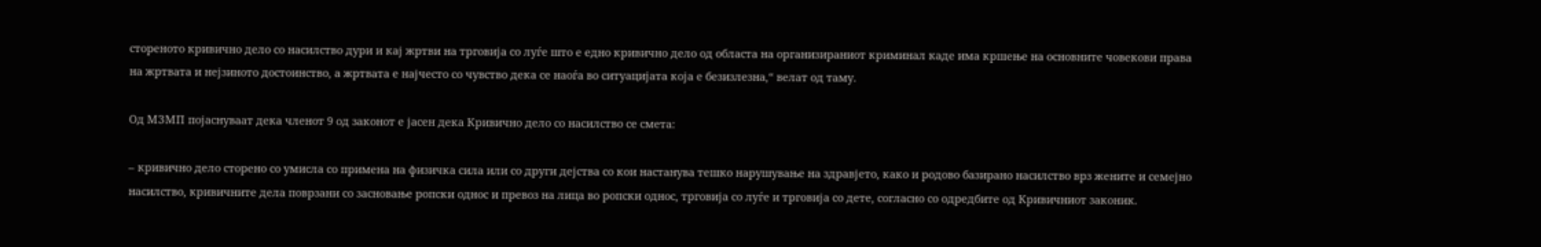стореното кривично дело со насилство дури и кај жртви на трговија со луѓе што е едно кривично дело од областа на организираниот криминал каде има кршење на основните човекови права на жртвата и нејзиното достоинство, а жртвата е најчесто со чувство дека се наоѓа во ситуацијата која е безизлезна,“ велат од таму.

Од МЗМП појаснуваат дека членот 9 од законот е јасен дека Кривично дело со насилство се смета:

– кривично дело сторено со умисла со примена на физичка сила или со други дејства со кои настанува тешко нарушување на здравјето, како и родово базирано насилство врз жените и семејно насилство, кривичните дела поврзани со засновање ропски однос и превоз на лица во ропски однос, трговија со луѓе и трговија со дете, согласно со одредбите од Кривичниот законик.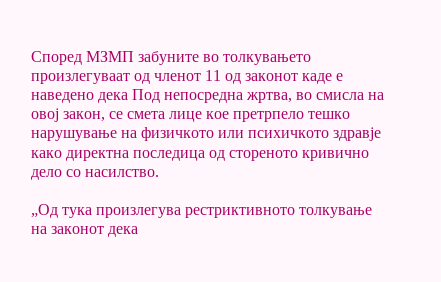Според МЗМП забуните во толкувањето произлегуваат од членот 11 од законот каде е наведено дека Под непосредна жртва, во смисла на овој закон, се смета лице кое претрпело тешко нарушување на физичкото или психичкото здравје како директна последица од стореното кривично дело со насилство.

„Од тука произлегува рестриктивното толкување на законот дека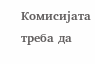Комисијата треба да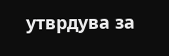утврдува за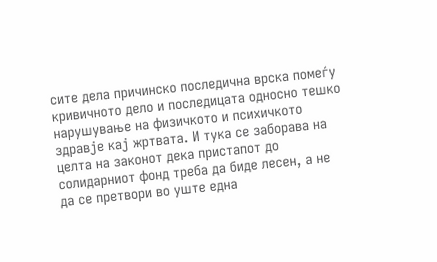сите дела причинско последична врска помеѓу кривичното дело и последицата односно тешко нарушување на физичкото и психичкото здравје кај жртвата. И тука се заборава на целта на законот дека пристапот до солидарниот фонд треба да биде лесен, а не да се претвори во уште една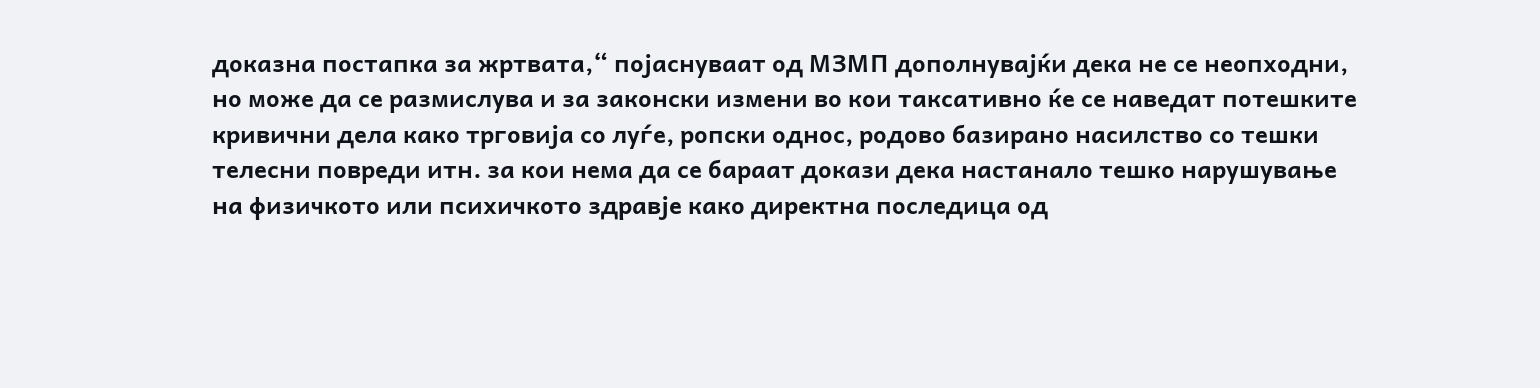доказна постапка за жртвата,“ појаснуваат од МЗМП дополнувајќи дека не се неопходни, но може да се размислува и за законски измени во кои таксативно ќе се наведат потешките кривични дела како трговија со луѓе, ропски однос, родово базирано насилство со тешки телесни повреди итн. за кои нема да се бараат докази дека настанало тешко нарушување на физичкото или психичкото здравје како директна последица од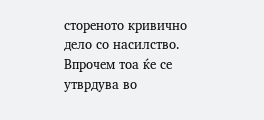стореното кривично дело со насилство. Впрочем тоа ќе се утврдува во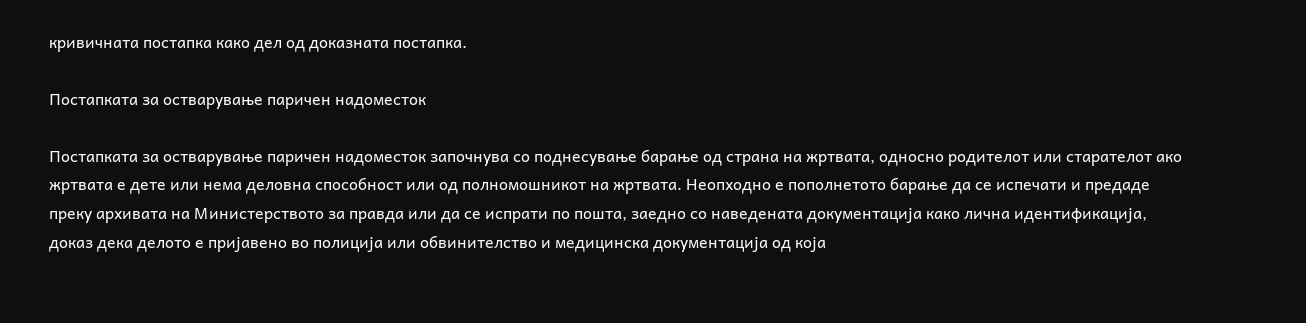кривичната постапка како дел од доказната постапка.

Постапката за остварување паричен надоместок

Постапката за остварување паричен надоместок започнува со поднесување барање од страна на жртвата, односно родителот или старателот ако жртвата е дете или нема деловна способност или од полномошникот на жртвата. Неопходно е пополнетото барање да се испечати и предаде преку архивата на Министерството за правда или да се испрати по пошта, заедно со наведената документација како лична идентификација, доказ дека делото е пријавено во полиција или обвинителство и медицинска документација од која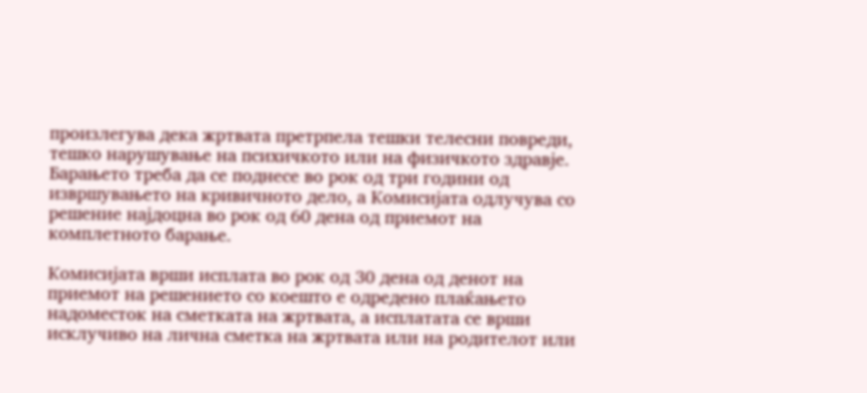произлегува дека жртвата претрпела тешки телесни повреди, тешко нарушување на психичкото или на физичкото здравје.
Барањето треба да се поднесе во рок од три години од извршувањето на кривичното дело, а Комисијата одлучува со решение најдоцна во рок од 60 дена од приемот на комплетното барање.

Комисијата врши исплата во рок од 30 дена од денот на приемот на решението со коешто е одредено плаќањето надоместок на сметката на жртвата, а исплатата се врши исклучиво на лична сметка на жртвата или на родителот или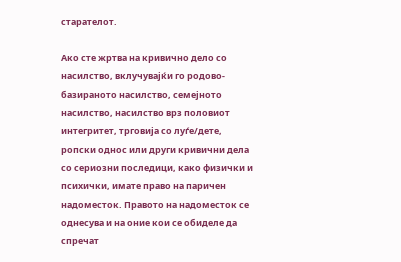старателот.

Ако сте жртва на кривично дело со насилство, вклучувајќи го родово-базираното насилство, семејното насилство, насилство врз половиот интегритет, трговија со луѓе/дете, ропски однос или други кривични дела со сериозни последици, како физички и психички, имате право на паричен надоместок. Правото на надоместок се однесува и на оние кои се обиделе да спречат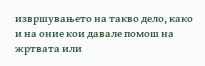извршувањето на такво дело, како и на оние кои давале помош на жртвата или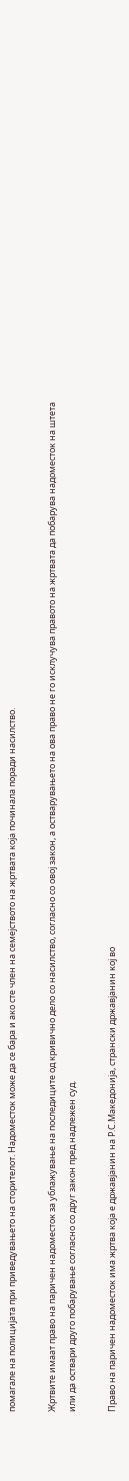помагале на полицијата при приведувањето на сторителот. Надоместок може да се бара и ако сте член на семејството на жртвата која починала поради насилство.

Жртвите имаат право на паричен надоместок за ублажување на последиците од кривично дело со насилство, согласно со овој закон, а остварувањето на ова право не го исклучува правото на жртвата да побарува надоместок на штета или да оствари друго побарување согласно со друг закон пред надлежен суд.

Право на паричен надоместок има жртва која е државјанин на Р.С.Македонија, странски државјанин кој во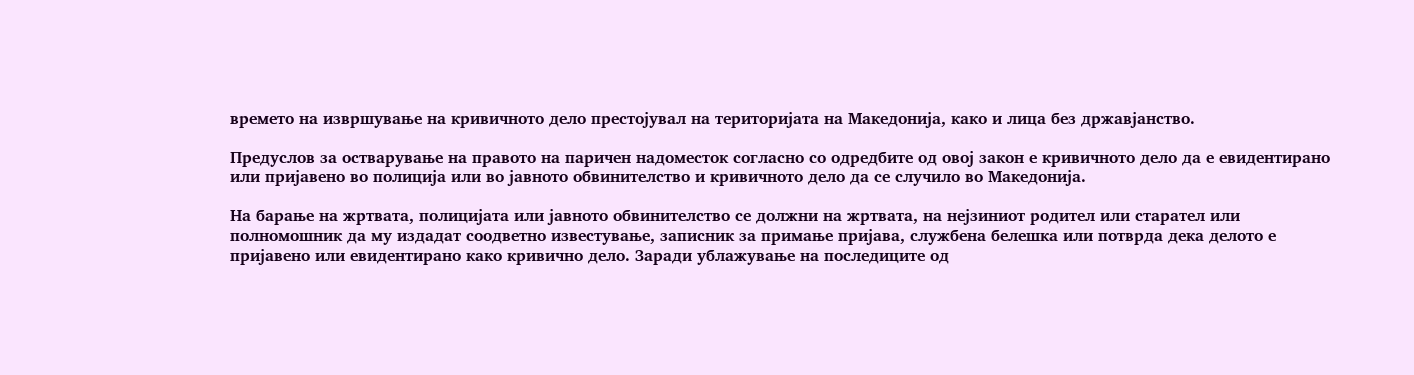времето на извршување на кривичното дело престојувал на територијата на Македонија, како и лица без државјанство.

Предуслов за остварување на правото на паричен надоместок согласно со одредбите од овој закон е кривичното дело да е евидентиранo или пријавено во полиција или во јавното обвинителство и кривичното дело да се случило во Македонија.

На барање на жртвата, полицијата или јавното обвинителство се должни на жртвата, на нејзиниот родител или старател или полномошник да му издадат соодветно известување, записник за примање пријава, службена белешка или потврда дека делото е пријавено или евидентирано како кривично дело. Заради ублажување на последиците од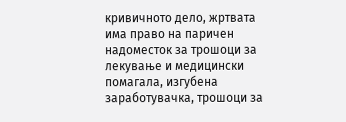кривичното дело, жртвата има право на паричен надоместок за трошоци за лекување и медицински помагала, изгубена заработувачка, трошоци за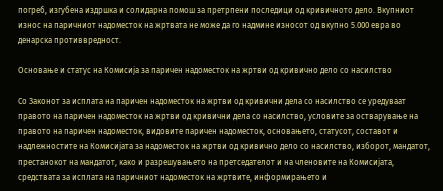погреб, изгубена издршка и солидарна помош за претрпени последици од кривичното дело. Вкупниот износ на паричниот надоместок на жртвата не може да го надмине износот од вкупно 5.000 евра во денарска противвредност.

Основање и статус на Комисија за паричен надоместок на жртви од кривично дело со насилство

Со Законот за исплата на паричен надоместок на жртви од кривични дела со насилство се уредуваат правото на паричен надоместок на жртви од кривични дела со насилство, условите за остварување на правото на паричен надоместок, видовите паричен надоместок, основањето, статусот, составот и надлежностите на Комисијата за надоместок на жртви од кривично дело со насилство, изборот, мандатот, престанокот на мандатот, како и разрешувањето на претседателот и на членовите на Комисијата, средствата за исплата на паричниот надоместок на жртвите, информирањето и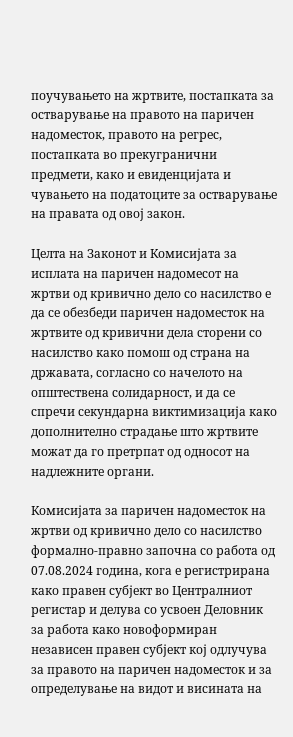поучувањето на жртвите, постапката за остварување на правото на паричен надоместок, правото на регрес, постапката во прекугранични предмети, како и евиденцијата и чувањето на податоците за остварување на правата од овој закон.

Целта на Законот и Комисијата за исплата на паричен надомесот на жртви од кривично дело со насилство е да се обезбеди паричен надоместок на жртвите од кривични дела сторени со насилство како помош од страна на државата, согласно со начелото на општествена солидарност, и да се спречи секундарна виктимизација како дополнително страдање што жртвите можат да го претрпат од односот на надлежните органи.

Комисијата за паричен надоместок на жртви од кривично дело со насилство формално-правно започна со работа од 07.08.2024 година, кога е регистрирана како правен субјект во Централниот регистар и делува со усвоен Деловник за работа како новоформиран независен правен субјект кој одлучува за правото на паричен надоместок и за определување на видот и висината на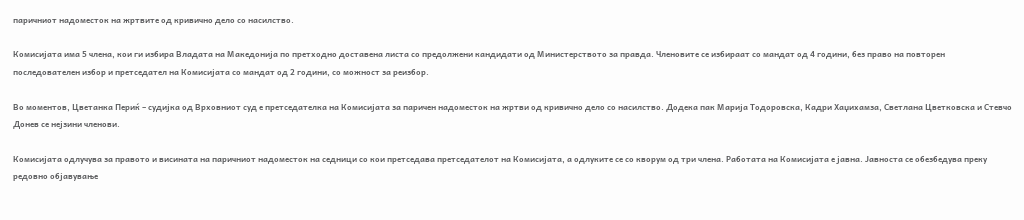паричниот надоместок на жртвите од кривично дело со насилство.

Комисијата има 5 члена, кои ги избира Владата на Македонија по претходно доставена листа со предолжени кандидати од Министерството за правда. Членовите се избираат со мандат од 4 години, без право на повторен последователен избор и претседател на Комисијата со мандат од 2 години, со можност за реизбор.

Во моментов, Цветанка Периќ – судијка од Врховниот суд е претседателка на Комисијата за паричен надоместок на жртви од кривично дело со насилство. Додека пак Марија Тодоровска, Кадри Хаџихамза, Светлана Цветковска и Стевчо Донев се нејзини членови.

Комисијата одлучува за правото и висината на паричниот надоместок на седници со кои претседава претседателот на Комисијата, а одлуките се со кворум од три члена. Работата на Комисијата е јавна. Јавноста се обезбедува преку редовно објавување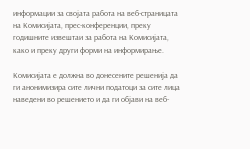информации за својата работа на веб-страницата на Комисијата, прес-конференции, преку годишните извештаи за работа на Комисијата, како и преку други форми на информирање.

Комисијата е должна во донесените решенија да ги анонимизира сите лични податоци за сите лица наведени во решението и да ги објави на веб-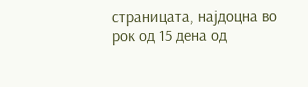страницата, најдоцна во рок од 15 дена од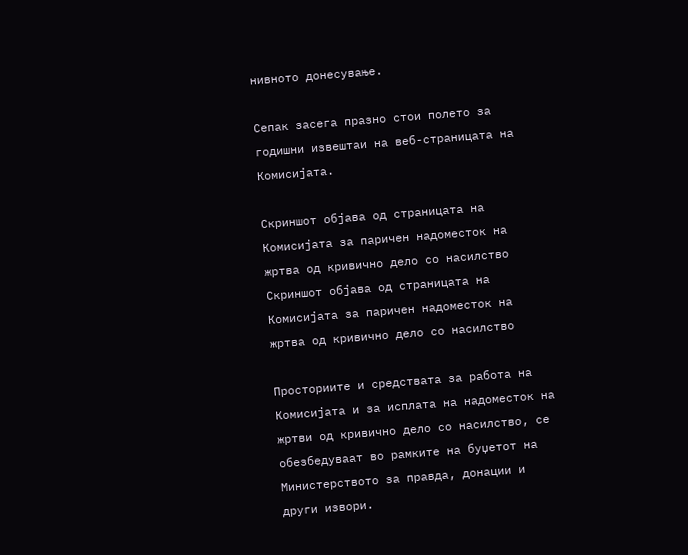нивното донесување.

Сепак засега празно стои полето за годишни извештаи на веб-страницата на Комисијата.

Скриншот објава од страницата на Комисијата за паричен надоместок на жртва од кривично дело со насилство
Скриншот објава од страницата на Комисијата за паричен надоместок на жртва од кривично дело со насилство

Просториите и средствата за работа на Комисијата и за исплата на надоместок на жртви од кривично дело со насилство, се обезбедуваат во рамките на буџетот на Министерството за правда, донации и други извори.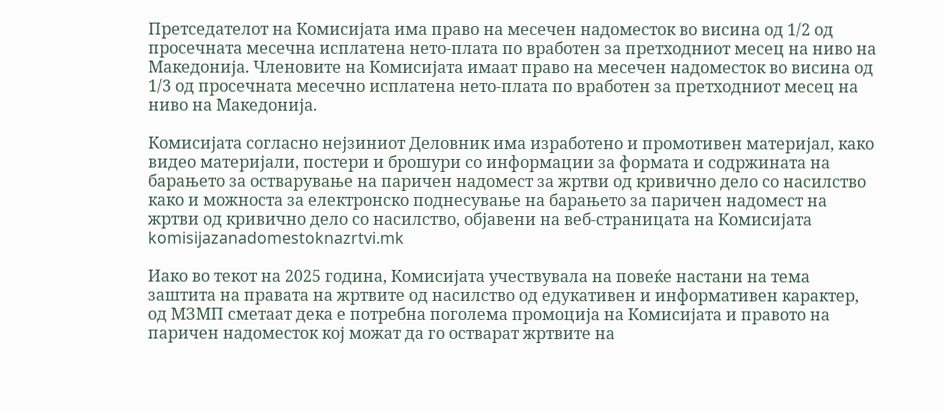Претседателот на Комисијата има право на месечен надоместок во висина од 1/2 од просечната месечна исплатена нето-плата по вработен за претходниот месец на ниво на Македонија. Членовите на Комисијата имаат право на месечен надоместок во висина од 1/3 од просечната месечно исплатена нето-плата по вработен за претходниот месец на ниво на Македонија.

Комисијата согласно нејзиниот Деловник има изработено и промотивен материјал, како видео материјали, постери и брошури со информации за формата и содржината на барањето за остварување на паричен надомест за жртви од кривично дело со насилство како и можноста за електронско поднесување на барањето за паричен надомест на жртви од кривично дело со насилство, објавени на веб-страницата на Комисијата komisijazanadomestoknazrtvi.mk

Иако во текот на 2025 година, Комисијата учествувала на повеќе настани на тема заштита на правата на жртвите од насилство од едукативен и информативен карактер, од МЗМП сметаат дека е потребна поголема промоција на Комисијата и правото на паричен надоместок кој можат да го остварат жртвите на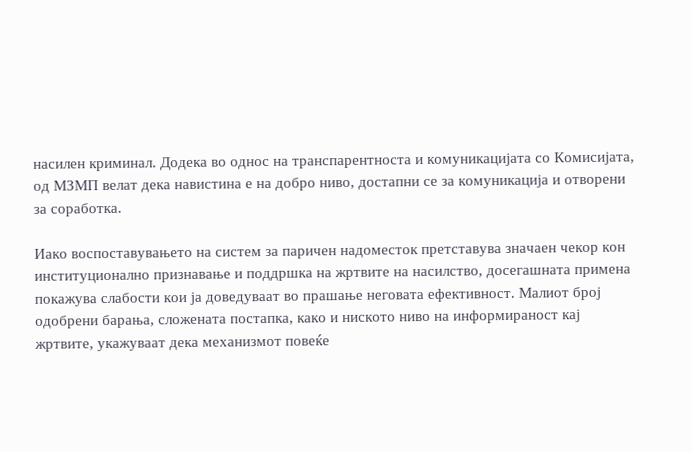насилен криминал. Додека во однос на транспарентноста и комуникацијата со Комисијата, од МЗМП велат дека навистина е на добро ниво, достапни се за комуникација и отворени за соработка.

Иако воспоставувањето на систем за паричен надоместок претставува значаен чекор кон институционално признавање и поддршка на жртвите на насилство, досегашната примена покажува слабости кои ја доведуваат во прашање неговата ефективност. Малиот број одобрени барања, сложената постапка, како и ниското ниво на информираност кај жртвите, укажуваат дека механизмот повеќе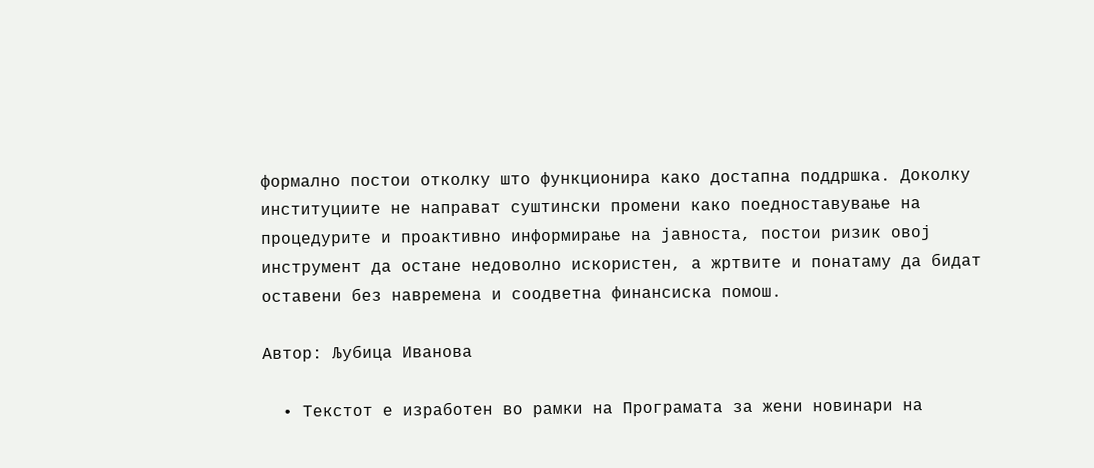формално постои отколку што функционира како достапна поддршка. Доколку институциите не направат суштински промени како поедноставување на процедурите и проактивно информирање на јавноста, постои ризик овој инструмент да остане недоволно искористен, а жртвите и понатаму да бидат оставени без навремена и соодветна финансиска помош.

Автор: Љубица Иванова

  • Текстот е изработен во рамки на Програмата за жени новинари на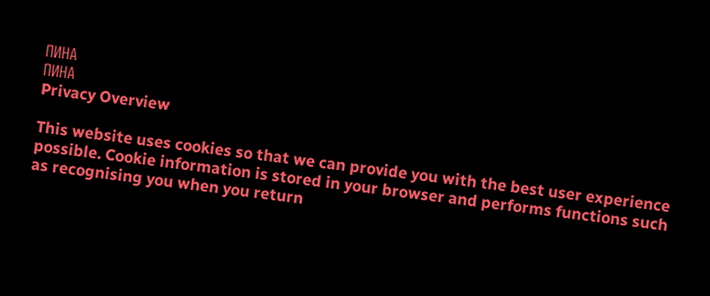ПИНА
ПИНА
Privacy Overview

This website uses cookies so that we can provide you with the best user experience possible. Cookie information is stored in your browser and performs functions such as recognising you when you return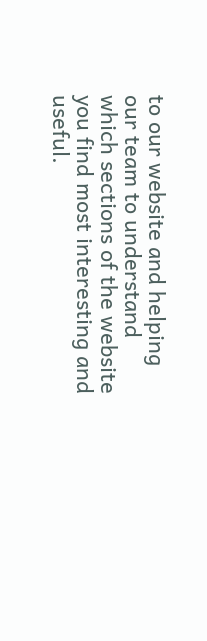to our website and helping our team to understand which sections of the website you find most interesting and useful.